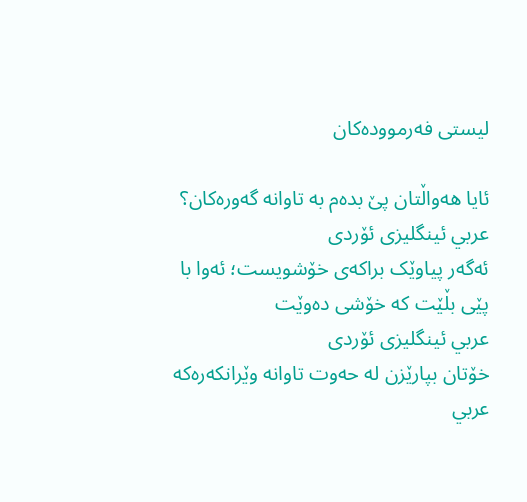لیستی فەرموودەکان

ئایا هەواڵتان پێ بدەم بە تاوانە گەورەکان؟
عربي ئینگلیزی ئۆردی
ئەگەر پیاوێک براکەی خۆشویست؛ ئەوا با پێی بڵێت کە خۆشی دەوێت
عربي ئینگلیزی ئۆردی
خۆتان بپارێزن لە حەوت تاوانە وێرانکەرەکە
عربي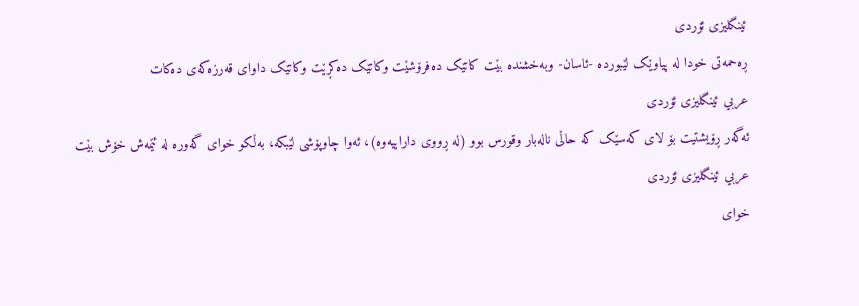ئینگلیزی ئۆردی
ڕەحمەتی خودا لە پیاوێک لێبوردە -ئاسان- وبەخشندە بێت کاتێک دەفرۆشێت وکاتێک دەکڕێت وکاتێک داواى قەرزەکەى دەکات
عربي ئینگلیزی ئۆردی
ئەگەر ڕۆیشتیت بۆ لای کەسێک کە حاڵی نالەبار وقورس بوو (لە ڕووی داراییەوە)، ئەوا چاوپۆشی لێبکە، بەڵکو خوای گەورە لە ئێمەش خۆش بێت
عربي ئینگلیزی ئۆردی
خوای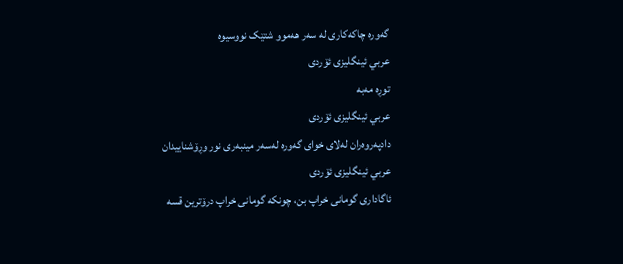گەورە چاکەکاری لە سەر هەموو شتێک نووسیوە
عربي ئینگلیزی ئۆردی
توڕە مەبە
عربي ئینگلیزی ئۆردی
دادپەروەران لەلای خواى گەورە لەسەر مینبەری نور وڕۆشناییدان
عربي ئینگلیزی ئۆردی
ئاگاداری گومانی خراپ بن، چونکە گومانی خراپ درۆترین قسە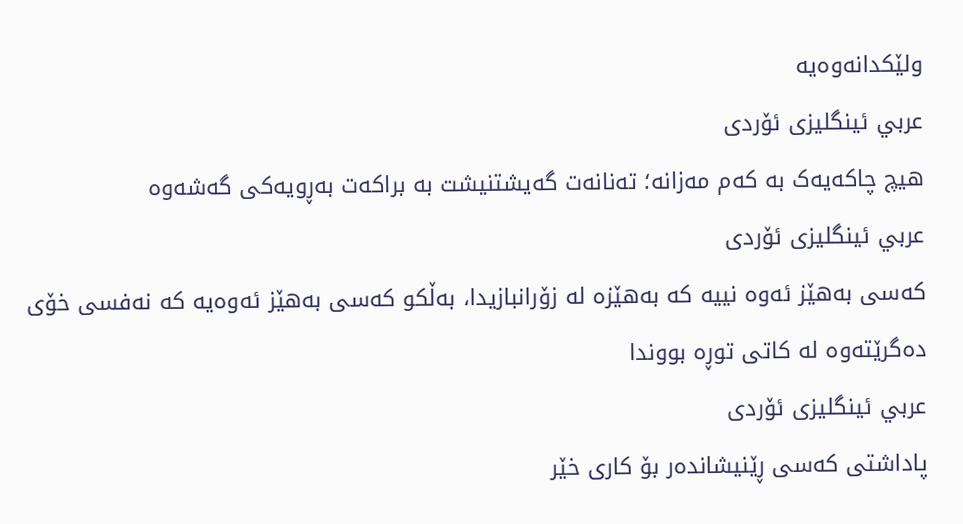ولێکدانەوەیە
عربي ئینگلیزی ئۆردی
هیچ چاکەیەک بە کەم مەزانە؛ تەنانەت گەیشتنیشت بە براکەت بەڕویەکی گەشەوە
عربي ئینگلیزی ئۆردی
کەسی بەهێز ئەوە نییە کە بەهێزە لە زۆرانبازیدا، بەڵکو کەسی بەهێز ئەوەیە کە نەفسی خۆی دەگرێتەوە لە کاتی توڕە بووندا
عربي ئینگلیزی ئۆردی
پاداشتی کەسی ڕێنیشاندەر بۆ کاری خێر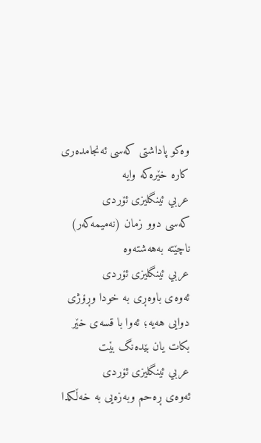وەکو پاداشتی کەسی ئەنجامدەری کارە خێرەکە وایە
عربي ئینگلیزی ئۆردی
کەسی دوو زمان (نەمیمەکەر) ناچێتە بەهەشتەوە
عربي ئینگلیزی ئۆردی
ئەوەی باوەڕی بە خودا وڕۆژی دوایی هەیە؛ ئەوا با قسەی خێر بکات یان بێدەنگ بێت
عربي ئینگلیزی ئۆردی
ئەوەی ڕەحم وبەزەیی بە خەڵکدا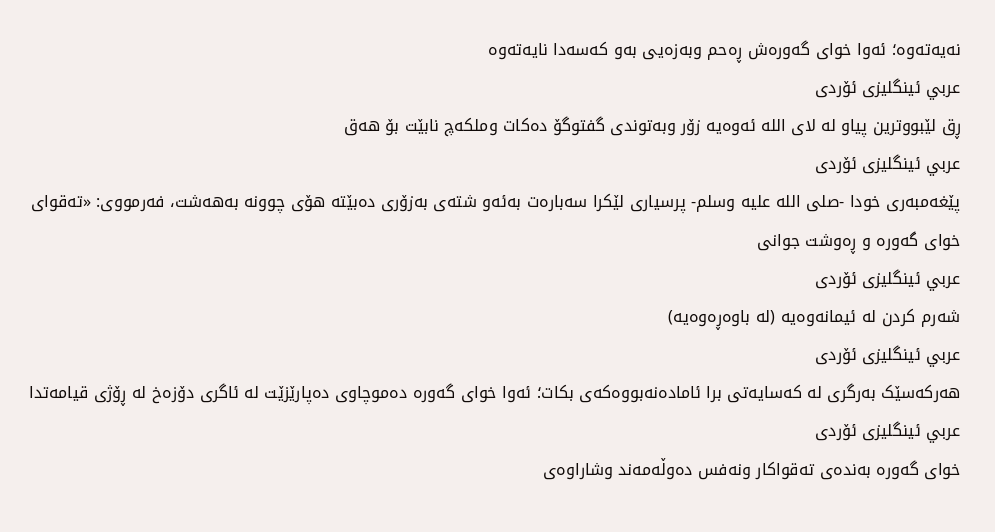نەیەتەوە؛ ئەوا خوای گەورەش ڕەحم وبەزەیی بەو کەسەدا نایەتەوە
عربي ئینگلیزی ئۆردی
ڕق لێبووترین پیاو لە لای الله ئەوەیە زۆر وبەتوندی گفتوگۆ دەکات وملکەچ نابێت بۆ هەق
عربي ئینگلیزی ئۆردی
پێغەمبەری خودا -صلى اللە علیە وسلم- پرسیاری لێکرا سەبارەت بەئەو شتەى بەزۆری دەبێتە هۆی چوونە بەهەشت، فەرمووی: «تەقوای خوای گەورە و ڕەوشت جوانی
عربي ئینگلیزی ئۆردی
شەرم کردن لە ئیمانەوەیە (لە باوەڕەوەیە)
عربي ئینگلیزی ئۆردی
هەرکەسێک بەرگری لە کەسایەتی برا ئامادەنەبووەکەی بکات؛ ئەوا خوای گەورە دەموچاوی دەپارێزێت لە ئاگری دۆزەخ لە ڕۆژی قیامەتدا
عربي ئینگلیزی ئۆردی
خوای گەورە بەندەی تەقواکار ونەفس دەوڵەمەند وشاراوەى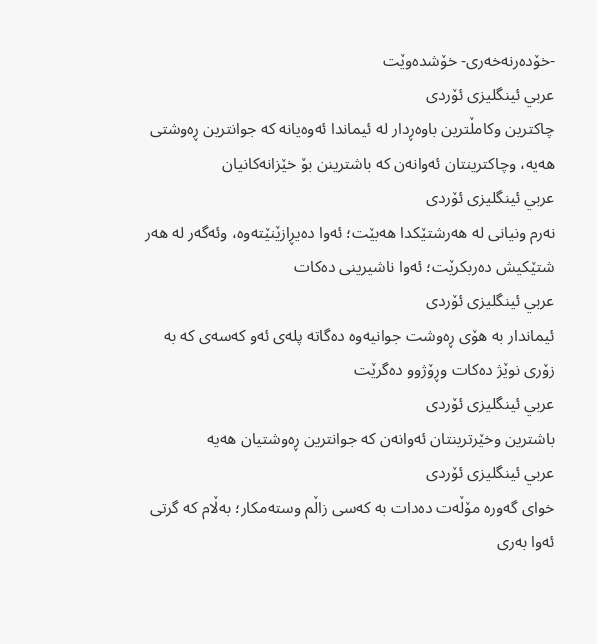-خۆدەرنەخەری- خۆشدەوێت
عربي ئینگلیزی ئۆردی
چاکترین وکامڵترین باوەڕدار لە ئیماندا ئەوەیانە کە جوانترین ڕەوشتی هەیە، وچاکترینتان ئەوانەن کە باشترینن بۆ خێزانەکانیان
عربي ئینگلیزی ئۆردی
نەرم ونیانی لە هەرشتێکدا هەبێت؛ ئەوا دەیڕازێنێتەوە، وئەگەر لە هەر شتێکیش دەربکرێت؛ ئەوا ناشیرینی دەکات
عربي ئینگلیزی ئۆردی
ئیماندار بە هۆی ڕەوشت جوانیەوە دەگاتە پلەی ئەو کەسەی کە بە زۆری نوێژ دەکات وڕۆژوو دەگرێت
عربي ئینگلیزی ئۆردی
باشترین وخێرترینتان ئەوانەن کە جوانترین ڕەوشتیان هەیە
عربي ئینگلیزی ئۆردی
خوای گەورە مۆڵەت دەدات بە کەسی زاڵم وستەمکار؛ بەڵام کە گرتی ئەوا بەری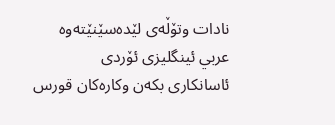نادات وتۆڵەی لێدەسێنێتەوە
عربي ئینگلیزی ئۆردی
ئاسانکاری بکەن وکارەکان قورس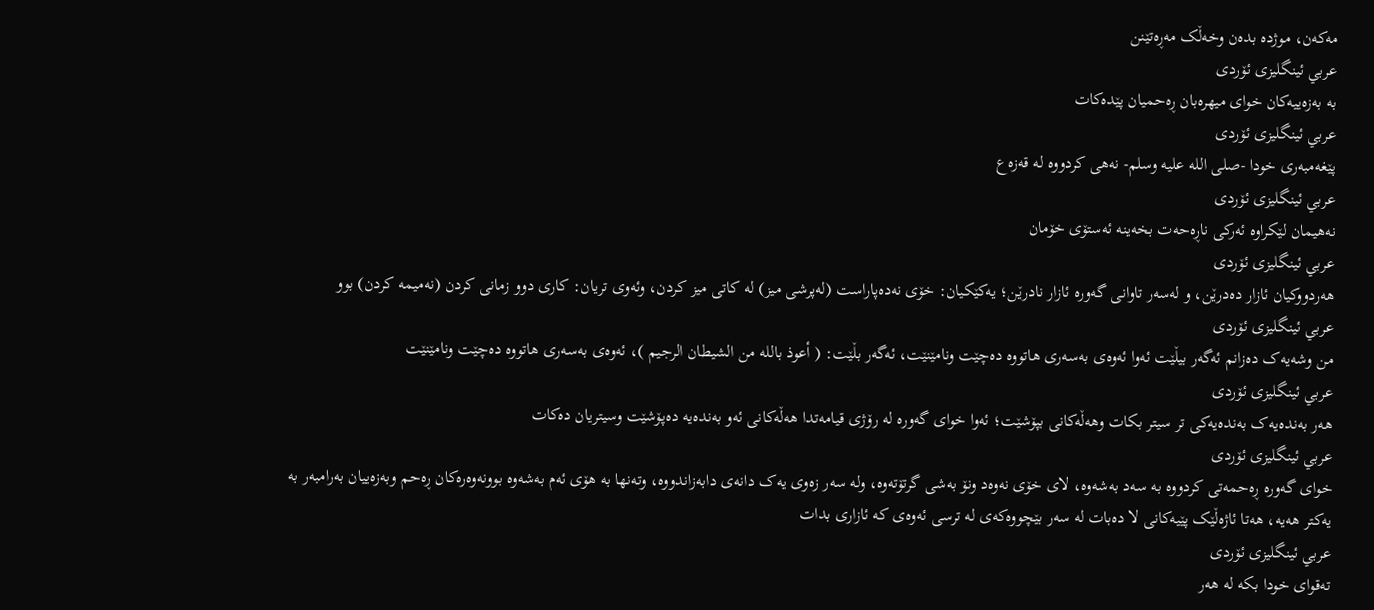مەکەن، موژدە بدەن وخەڵک مەڕەتێنن
عربي ئینگلیزی ئۆردی
بە بەزەییەکان خواى میهرەبان ڕەحمیان پێدەکات
عربي ئینگلیزی ئۆردی
پێغەمبەری خودا -صلى اللە علیە وسلم- نەهی کردووە لە قەزەع
عربي ئینگلیزی ئۆردی
نەهیمان لێکراوە ئەرکی ناڕەحەت بخەینە ئەستۆی خۆمان
عربي ئینگلیزی ئۆردی
هەردووکیان ئازار دەدرێن، و لەسەر تاوانی گەورە ئازار نادرێن؛ یەکێکیان: خۆی نەدەپاراست (لەپرشی میز) لە کاتی میز کردن، وئەوی تریان: کاری دوو زمانی کردن (نەمیمە کردن) بوو
عربي ئینگلیزی ئۆردی
من وشەیەک دەزانم ئەگەر بیڵێت ئەوا ئەوەی بەسەری هاتووە دەچێت ونامێنێت، ئەگەر بڵێت: ( أعوذ بالله من الشيطان الرجيم )، ئەوەی بەسەری هاتووە دەچێت ونامێنێت
عربي ئینگلیزی ئۆردی
هەر بەندەیەک بەندەیەکی تر سیتر بکات وهەڵەکانی بپۆشێت؛ ئەوا خوای گەورە لە رۆژی قیامەتدا هەڵەکانى ئەو بەندەیە دەپۆشێت وسیتریان دەکات
عربي ئینگلیزی ئۆردی
خوای گەورە ڕەحمەتی کردووە بە سەد بەشەوە، لای خۆی نەوەد ونۆ بەشی گرتۆتەوە، ولە سەر زەوی یەک دانەی دابەزاندووە، وتەنها بە هۆی ئەم بەشەوە بوونەوەرەکان ڕەحم وبەزەییان بەرامبەر بە یەکتر هەیە، هەتا ئاژەڵێک پێیەکانی لا دەبات لە سەر بێچووەکەی لە ترسی ئەوەی کە ئازاری بدات
عربي ئینگلیزی ئۆردی
تەقوای خودا بکە لە هەر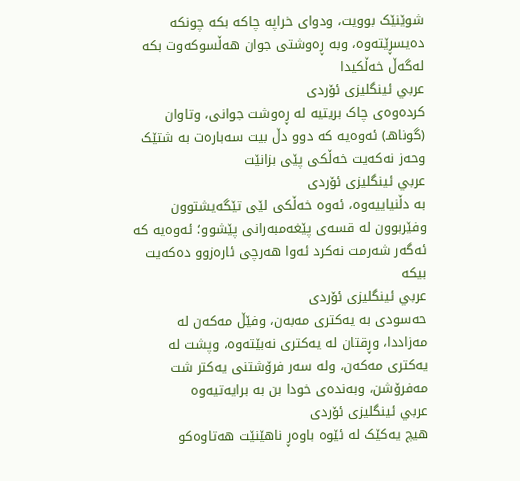شوێنێک بوویت، ودوای خراپە چاکە بکە چونکە دەیسڕێتەوە، وبە ڕەوشتی جوان هەڵسوکەوت بکە لەگەڵ خەڵکیدا
عربي ئینگلیزی ئۆردی
کردەوەی چاک بریتیە لە ڕەوشت جوانی، وتاوان (گوناهـ) ئەوەیە کە دوو دڵ بیت سەبارەت بە شتێک وحەز نەکەیت خەڵکی پێی بزانێت
عربي ئینگلیزی ئۆردی
بە دڵنیاییەوه، ئەوه خەڵكی لێی تێگەیشتوون وفێربوون له قسەی پێغەمبەرانی پێشوو؛ ئەوەیە كه ئەگەر شەرمت نەكرد ئەوا هەرچی ئارەزوو دەكەیت بیكه
عربي ئینگلیزی ئۆردی
حەسودی بە یەکتری مەبەن، وفێڵ مەکەن لە مەزاددا، وڕقتان لە یەکتری نەبێتەوە، وپشت لە یەکتری مەکەن، ولە سەر فرۆشتنی یەکتر شت مەفرۆشن، وبەندەی خودا بن بە برایەتیەوە
عربي ئینگلیزی ئۆردی
هیچ یەکێک لە ئێوە باوەڕ ناهێنێت هەتاوەکو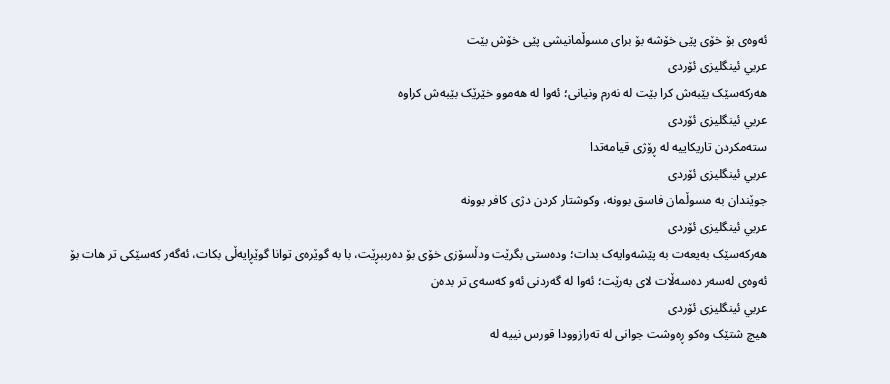ئەوەی بۆ خۆی پێی خۆشە بۆ برای مسوڵمانیشی پێی خۆش بێت
عربي ئینگلیزی ئۆردی
هەرکەسێک بێبەش کرا بێت لە نەرم ونیانی؛ ئەوا لە هەموو خێرێک بێبەش کراوە
عربي ئینگلیزی ئۆردی
ستەمکردن تاریکاییە لە ڕۆژی قیامەتدا
عربي ئینگلیزی ئۆردی
جوێندان بە مسوڵمان فاسق بوونە، وکوشتار کردن دژی کافر بوونە
عربي ئینگلیزی ئۆردی
هەرکەسێک بەیعەت بە پێشەوایەک بدات؛ ودەستی بگرێت ودڵسۆزی خۆی بۆ دەرببڕێت، با بە گوێرەی توانا گوێڕایەڵی بکات، ئەگەر کەسێکی تر هات بۆ ئەوەى لەسەر دەسەڵات لای بەرێت؛ ئەوا لە گەردنی ئەو کەسەی تر بدەن
عربي ئینگلیزی ئۆردی
هیچ شتێک وەکو ڕەوشت جوانی لە تەرازوودا قورس نییە لە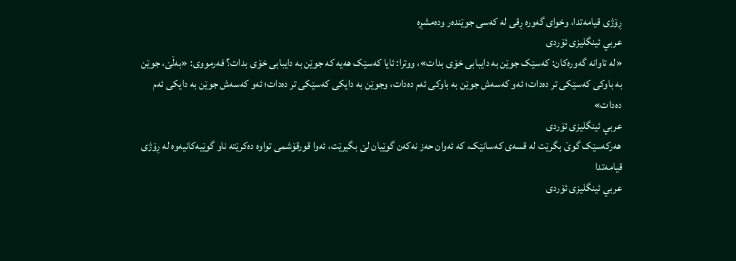ڕۆژی قیامەتدا، وخواى گەورە ڕقی لە کەسی جوێندەر ودەمشڕە
عربي ئینگلیزی ئۆردی
«لە تاوانە گەورەکان: کەسێک جوێن بە دایبابی خۆی بدات»، ووترا: ئایا کەسێک هەیە کە جوێن بە دایبابی خۆی بدات؟ فەرمووی: «بەڵێ، جوێن بە باوکی کەسێکی تر دەدات؛ ئەو کەسەش جوێن بە باوکی ئەم دەدات، وجوێن بە دایکی کەسێکی تر دەدات؛ ئەو کەسەش جوێن بە دایکی ئەم دەدات»
عربي ئینگلیزی ئۆردی
هەرکەسێک گوێ بگرێت لە قسەی کەسانێک، کە ئەوان حەز نەکەن گوێیان لێ بگیرێت، ئەوا قورقۆشمی تواوە دەکرێتە ناو گوێیەکانیەوە لە ڕۆژی قیامەتدا
عربي ئینگلیزی ئۆردی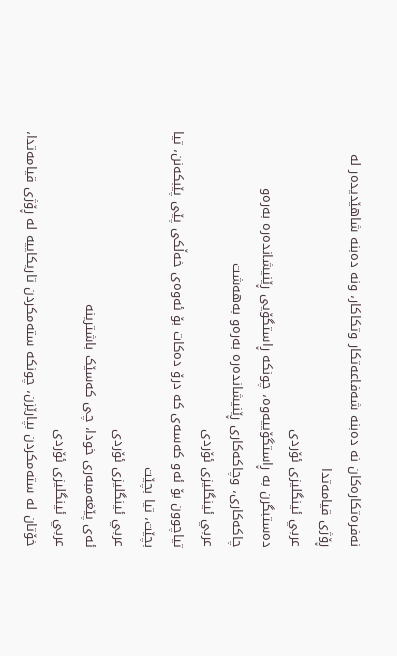نەفرەتکارەکان نە دەبنە شەفاعەتکار وتکاکار، ونە دەبنە شاهێدیدەر لە ڕۆژی قیامەتدا
عربي ئینگلیزی ئۆردی
دەستبگرن بە ڕاستگۆییەوە، چونکە ڕاستگۆیی ڕێنیشاندەرە بەرەو چاکەکاری، وچاکەکاری ڕێنیشاندەرە بەرەو بەهەشت
عربي ئینگلیزی ئۆردی
تیاچوون بۆ ئەو کەسەی کە درۆ دەکات بۆ ئەوەى خەڵکی پێی پێبکەنن، تیا بچێت، تیا بچێت
عربي ئینگلیزی ئۆردی
ئەی پێغەمبەری خودا، چی کەسێک باشترینە
عربي ئینگلیزی ئۆردی
خۆتان لە ستەمکردن بپارێزن، چونکە ستەمکردن تاریکاییە لە ڕۆژی قیامەتدا،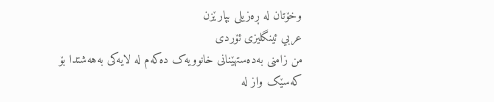وخۆتان لە ڕەزیلی بپارێزن
عربي ئینگلیزی ئۆردی
من زامنی بەدەستهێنانى خانوویەک دەکەم لە لایەکی بەهەشتدا بۆ کەسێک واز لە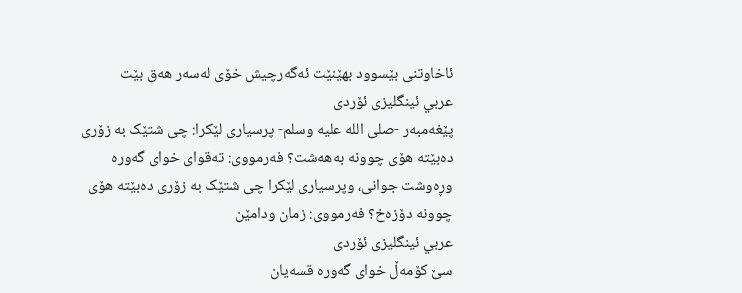ئاخاوتنی بێسوود بهێنێت ئەگەرچیش خۆی لەسەر هەق بێت
عربي ئینگلیزی ئۆردی
پێغەمبەر -صلى اللە علیە وسلم- پرسیاری لێکرا: چی شتێک بە زۆری دەبێتە هۆی چوونە بەهەشت؟ فەرمووی: تەقوای خواى گەورە وڕەوشت جوانی، وپرسیاری لێکرا چی شتێک بە زۆری دەبێتە هۆی چوونە دۆزەخ؟ فەرمووی: زمان ودامێن
عربي ئینگلیزی ئۆردی
سێ کۆمەڵ خواى گەورە قسەیان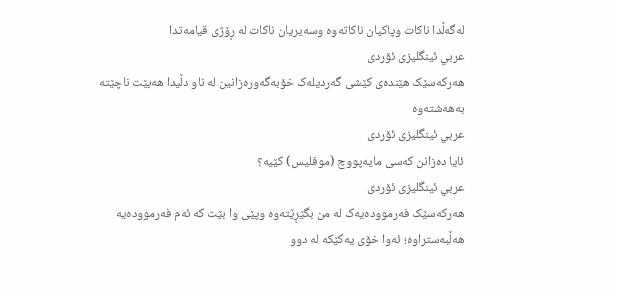لەگەڵدا ناکات وپاکیان ناکاتەوە وسەیریان ناکات لە ڕۆژی قیامەتدا
عربي ئینگلیزی ئۆردی
هەرکەسێک هێندەی کێشی گەردیلەک خۆبەگەورەزانین لە ناو دڵیدا هەبێت ناچێتە بەهەشتەوە
عربي ئینگلیزی ئۆردی
ئایا دەزانن کەسی مایەپووچ (موفلیس) کێیە؟
عربي ئینگلیزی ئۆردی
هەرکەسێک فەرموودەیەک لە من بگێڕێتەوە وپێی وا بێت کە ئەم فەرموودەیە هەڵبەستراوە؛ ئەوا خۆی یەکێکە لە دوو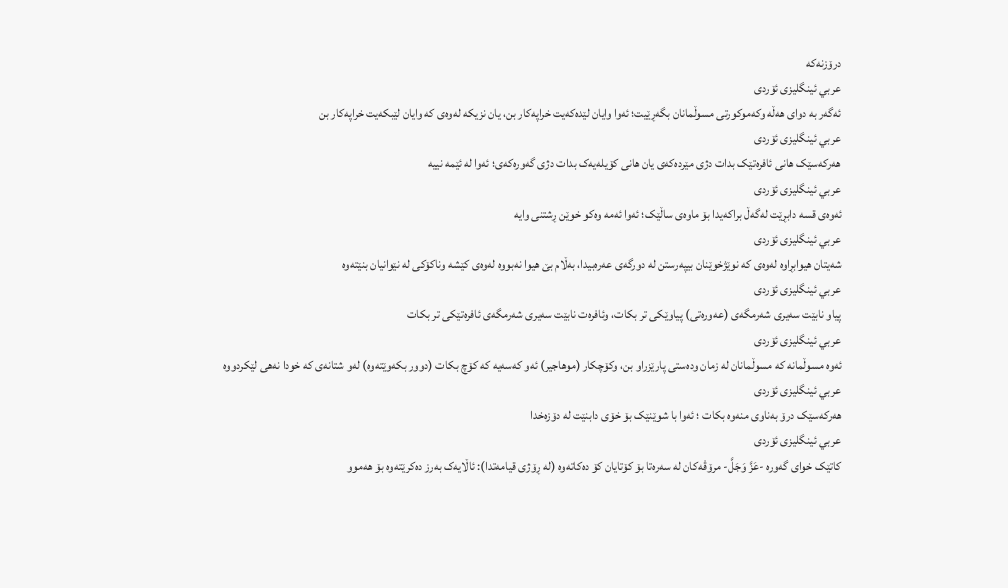درۆزنەکە
عربي ئینگلیزی ئۆردی
ئەگەر بە دواى هەڵە وکەموکورتی مسوڵمانان بگەڕێیت؛ ئەوا وایان لێدەکەیت خراپەکار بن، یان نزیکە لەوەى کە وایان لێبکەیت خراپەکار بن
عربي ئینگلیزی ئۆردی
هەرکەسێک هانی ئافرەتێک بدات دژی مێردەکەی یان هانی کۆیلەیەک بدات دژی گەورەکەى؛ ئەوا لە ئێمە نییە
عربي ئینگلیزی ئۆردی
ئەوەى قسە دابڕێت لەگەڵ براکەیدا بۆ ماوەی ساڵێک؛ ئەوا ئەمە وەکو خوێن ڕشتنی وایە
عربي ئینگلیزی ئۆردی
شەیتان هیوابڕاوە لەوەى کە نوێژخوێنان بیپەرستن لە دورگەی عەرەبیدا، بەڵام بێ هیوا نەبووە لەوەى کێشە وناکۆکی لە نێوانیان بنێتەوە
عربي ئینگلیزی ئۆردی
پیاو نابێت سەیری شەرمگەی (عەورەتی) پیاوێکی تر بکات، وئافرەت نابێت سەیری شەرمگەى ئافرەتێکی تر بکات
عربي ئینگلیزی ئۆردی
ئەوە مسوڵمانە کە مسوڵمانان لە زمان ودەستی پارێزراو بن، وکۆچکار (موهاجیر) ئەو کەسەیە کە کۆچ بکات (دوور بکەوێتەوە) لەو شتانەى کە خودا نەهی لێکردووە
عربي ئینگلیزی ئۆردی
هەرکەسێک درۆ بەناوی منەوە بکات ؛ ئەوا با شوێنێک بۆ خۆی دابنێت لە دۆزەخدا
عربي ئینگلیزی ئۆردی
کاتێک خواى گەورە -عَزَّ وَجَلَّ- مرۆڤەکان لە سەرەتا بۆ کۆتایان کۆ دەکاتەوە (لە ڕۆژی قیامەتدا): ئاڵایەک بەرز دەکرێتەوە بۆ هەموو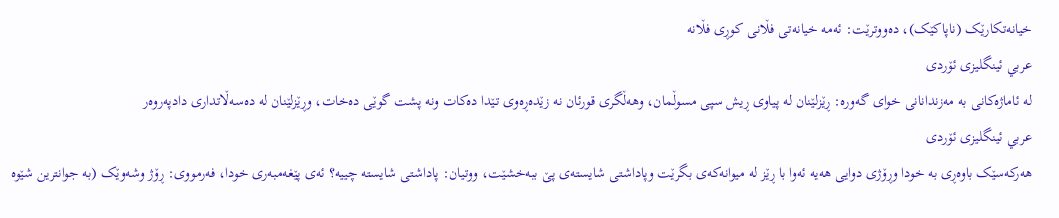خیانەتکارێک (ناپاکێک)، دەووترێت: ئەمە خیانەتی فڵانی کوڕی فڵانە
عربي ئینگلیزی ئۆردی
لە ئاماژەکانى بە مەزندانانى خواى گەورە: ڕێزلێنان لە پیاوی ڕیش سپی مسوڵمان، وهەڵگری قورئان نە زێدەڕەوی تـێدا دەکات ونە پشت گوێی دەخات، وڕێزلێنان لە دەسەڵاتداری دادپەروەر
عربي ئینگلیزی ئۆردی
هەرکەسێک باوەڕی بە خودا وڕۆژی دوایی هەیە ئەوا با ڕێز لە میوانەکەى بگرێت وپاداشتی شایستەی پێ ببەخشێت، ووتیان: پاداشتی شایستە چییە؟ ئەی پێغەمبەری خودا، فەرمووی: ڕۆژ وشەوێک (بە جوانترین شێوە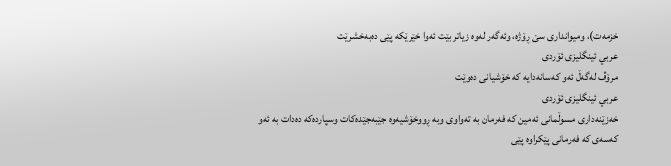خزمەت)، ومیوانداری سێ ڕۆژە، وئەگەر لەوە زیاتر بێت ئەوا خێرێکە پێی دەبەخشرێت
عربي ئینگلیزی ئۆردی
مرۆڤ لەگەڵ ئەو کەسانەدایە کە خۆشیانی دەوێت
عربي ئینگلیزی ئۆردی
خەزێنەداری مسوڵمانی ئەمین کە فەرمان بە تەواوى وبە ڕووخۆشیەوە جێبەجێدەکات وسپاردەکە دەدات بە ئەو کەسەی کە فەرمانى پێکراوە پێی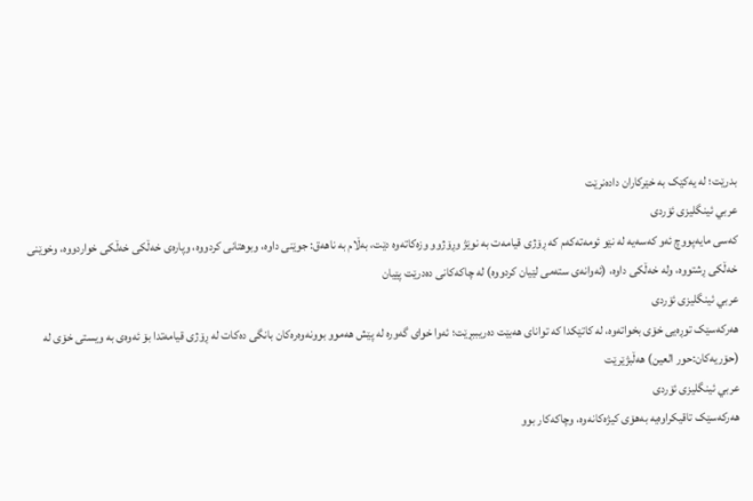بدرێت؛ لە یەکێک بە خێرکاران دادەنرێت
عربي ئینگلیزی ئۆردی
کەسی مایەپووچ ئەو کەسەیە لە نێو ئومەتەکەم کە ڕۆژی قیامەت بە نوێژ وڕۆژوو وزەکاتەوە دێت، بەڵام بە ناهەق: جوێنی داوە، وبوهتانى کردووە، وپارەی خەڵکی خەڵکی خواردووە، وخوێنی خەڵکی ڕشتووە، ولە خەڵکی داوە، (ئەوانەى ستەمی لێیان کردووە) لە چاکەکانى دەدرێت پێیان
عربي ئینگلیزی ئۆردی
هەرکەسێک توڕەیی خۆی بخواتەوە، لە کاتێکدا کە توانای هەبێت دەریببڕێت؛ ئەوا خواى گەورە لە پێش هەموو بوونەوەرەکان بانگی دەکات لە ڕۆژی قیامەتدا بۆ ئەوەى بە ویستی خۆی لە (حۆریەکان:حور العین) هەڵبژێرێت
عربي ئینگلیزی ئۆردی
هەرکەسێک تاقیکراوەیە بەهۆی کیژەکانەوە، وچاکەکار بوو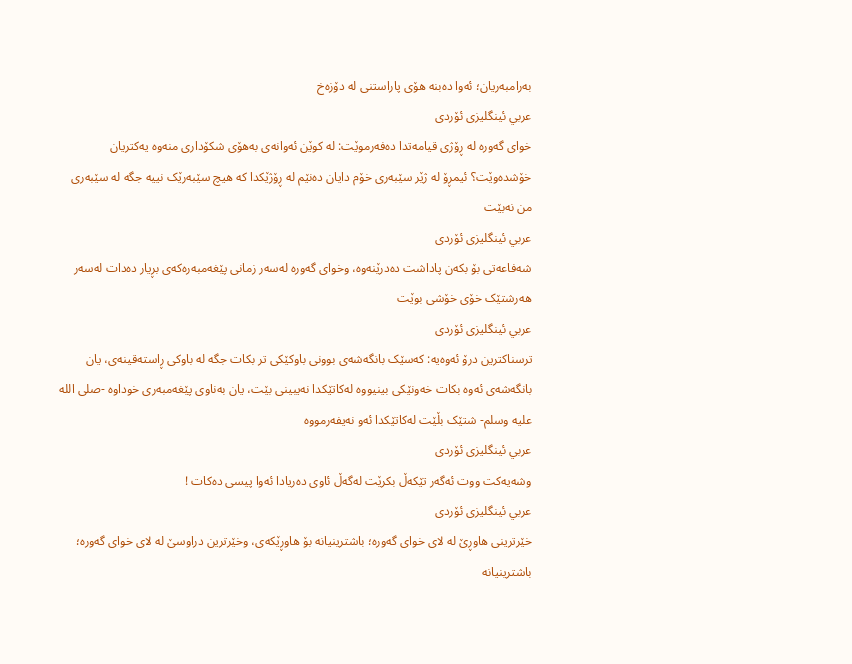بەرامبەریان؛ ئەوا دەبنە هۆی پاراستنی لە دۆزەخ
عربي ئینگلیزی ئۆردی
خواى گەورە لە ڕۆژی قیامەتدا دەفەرموێت: لە کوێن ئەوانەى بەهۆی شکۆداری منەوە یەکتریان خۆشدەوێت؟ ئیمڕۆ لە ژێر سێبەری خۆم دایان دەنێم لە ڕۆژێکدا کە هیچ سێبەرێک نییە جگە لە سێبەری من نەبێت
عربي ئینگلیزی ئۆردی
شەفاعەتی بۆ بکەن پاداشت دەدرێنەوە، وخواى گەورە لەسەر زمانى پێغەمبەرەکەى بڕیار دەدات لەسەر هەرشتێک خۆی خۆشی بوێت
عربي ئینگلیزی ئۆردی
ترسناکترین درۆ ئەوەیە: کەسێک بانگەشەی بوونی باوکێکی تر بکات جگە لە باوکی ڕاستەقینەى، یان بانگەشەی ئەوە بکات خەونێکی بینیووە لەکاتێکدا نەیبینی بێت، یان بەناوى پێغەمبەری خوداوە -صلى اللە علیە وسلم- شتێک بڵێت لەکاتێکدا ئەو نەیفەرمووە
عربي ئینگلیزی ئۆردی
وشەیەکت ووت ئەگەر تێکەڵ بکرێت لەگەڵ ئاوی دەریادا ئەوا پیسی دەکات !
عربي ئینگلیزی ئۆردی
خێرترینی هاوڕێ لە لای خوای گەورە؛ باشترینیانە بۆ هاوڕێکەى، وخێرترین دراوسێ لە لای خواى گەورە؛ باشترینیانە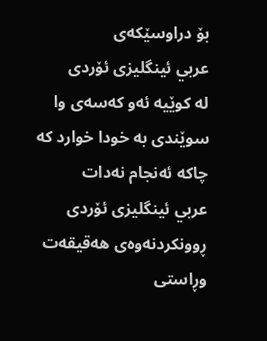بۆ دراوسێکەى
عربي ئینگلیزی ئۆردی
لە کوێیە ئەو کەسەی وا سوێندی بە خودا خوارد کە چاکە ئەنجام نەدات
عربي ئینگلیزی ئۆردی
ڕوونکردنەوەى هەقیقەت وڕاستی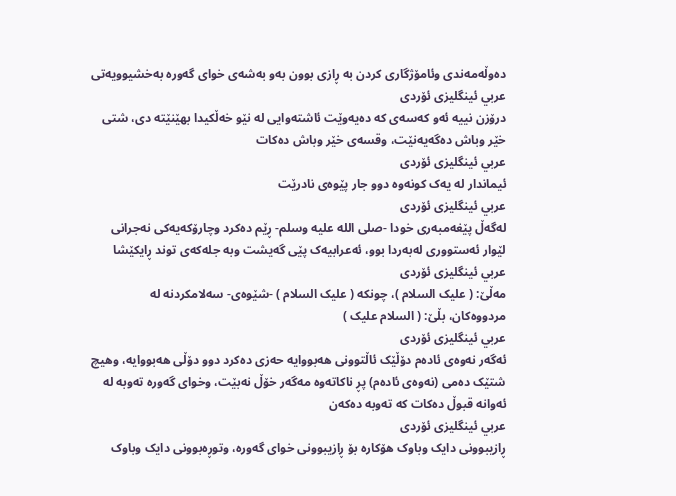دەوڵەمەندی وئامۆژگاری کردن بە ڕازی بوون بەو بەشەی خوای گەورە بەخشیوویەتی
عربي ئینگلیزی ئۆردی
درۆزن نییە ئەو کەسەی کە دەیەوێت ئاشتەوایی لە نێو خەڵکیدا بهێنێتە دی، شتی خێر وباش دەگەیەنێت، وقسەی خێر وباش دەکات
عربي ئینگلیزی ئۆردی
ئیماندار لە یەک کونەوە دوو جار پێوەى نادرێت
عربي ئینگلیزی ئۆردی
لەگەڵ پێغەمبەری خودا -صلى اللە علیە وسلم- ڕێم دەکرد وچارۆکەیەکی نەجرانی لێوار ئەستووری لەبەردا بوو، ئەعرابیەک پێی گەیشت وبە جلەکەى توند ڕایکێشا
عربي ئینگلیزی ئۆردی
مەڵێ: ( علیک السلام )، چونکە ( علیک السلام ) -شێوەى- سەلامکردنە لە مردووەکان، بڵێ: ( السلام علیک )
عربي ئینگلیزی ئۆردی
ئەگەر نەوەى ئادەم دۆڵێک ئاڵتوونی هەبووایە حەزی دەکرد دوو دۆڵی هەبووایە، وهیچ شتێک دەمی (نەوەى ئادەم) پڕ ناکاتەوە مەگەر خۆڵ نەبێت، وخواى گەورە تەوبە لە ئەوانە قبوڵ دەکات کە تەوبە دەکەن
عربي ئینگلیزی ئۆردی
ڕازیبوونی دایک وباوک هۆکارە بۆ ڕازیبوونی خواى گەورە، وتوڕەبوونی دایک وباوک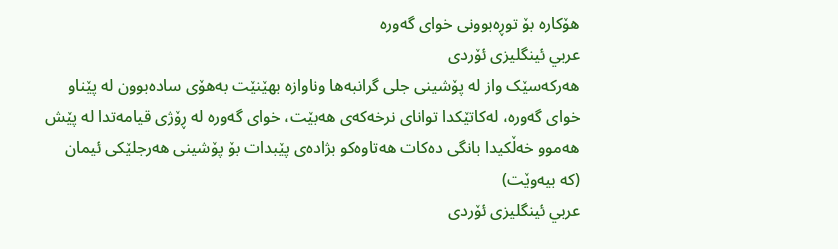هۆکارە بۆ توڕەبوونی خواى گەورە
عربي ئینگلیزی ئۆردی
هەرکەسێک واز لە پۆشینی جلی گرانبەها وناوازە بهێنێت بەهۆی سادەبوون لە پێناو خواى گەورە، لەکاتێکدا تواناى نرخەکەى هەبێت، خواى گەورە لە ڕۆژی قیامەتدا لە پێش هەموو خەڵکیدا بانگی دەکات هەتاوەکو بژادەی پێبدات بۆ پۆشینی هەرجلێکی ئیمان (کە بیەوێت)
عربي ئینگلیزی ئۆردی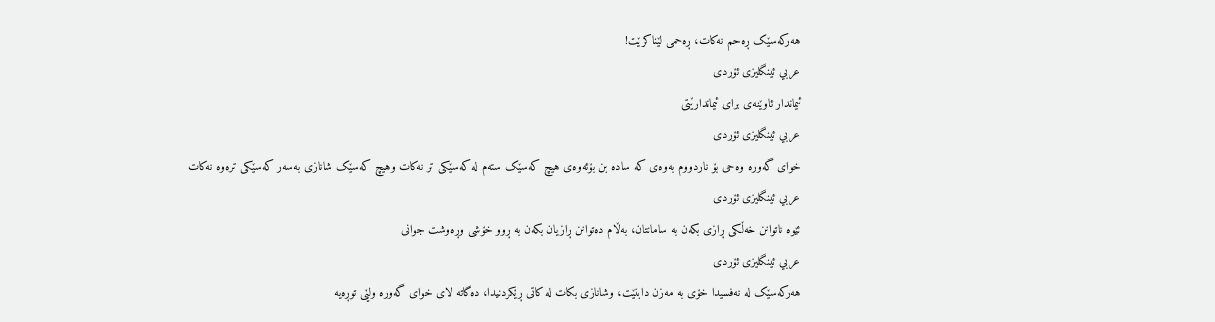هەرکەسێک ڕەحم نەکات، ڕەحمی لێناکرێت!
عربي ئینگلیزی ئۆردی
ئیماندار ئاوێنەى برای ئیماندارێتی
عربي ئینگلیزی ئۆردی
خوای گەورە وەحی بۆ ناردووم بەوەى کە سادە بن بۆئەوەى هیچ کەسێک ستەم لە کەسێکی تر نەکات وهیچ کەسێک شانازی بەسەر کەسێکی ترەوە نەکات
عربي ئینگلیزی ئۆردی
ئێوە ناتوانن خەڵکی ڕازی بکەن بە سامانتان، بەڵام دەتوانن ڕازیان بکەن بە ڕوو خۆشی وڕەوشت جوانی
عربي ئینگلیزی ئۆردی
هەرکەسێک لە نەفسیدا خۆی بە مەزن دابنێت، وشانازی بکات لە کاتی ڕێکردنیدا، دەگاتە لای خواى گەورە ولێی توڕەیە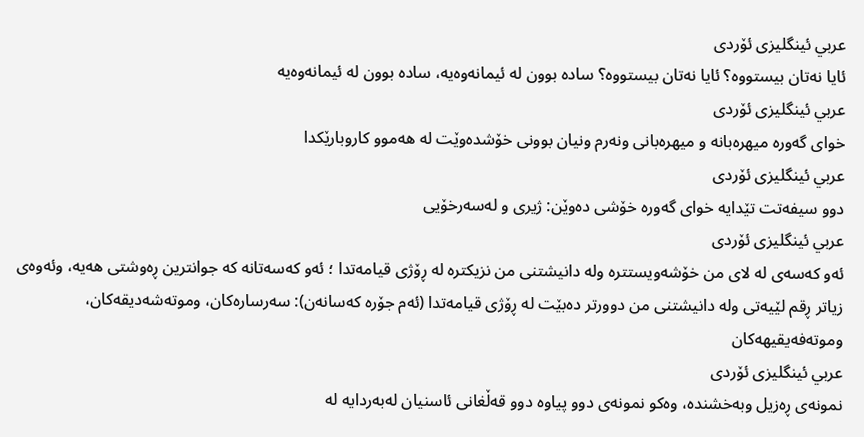عربي ئینگلیزی ئۆردی
ئایا نەتان بیستووە؟ ئایا نەتان بیستووە؟ سادە بوون لە ئیمانەوەیە، سادە بوون لە ئیمانەوەیە
عربي ئینگلیزی ئۆردی
خواى گەورە میهرەبانە و میهرەبانی ونەرم ونیان بوونی خۆشدەوێت لە هەموو کاروبارێکدا
عربي ئینگلیزی ئۆردی
دوو سیفەتت تێدایە خواى گەورە خۆشی دەوێن: ژیری و لەسەرخۆیی
عربي ئینگلیزی ئۆردی
ئەو کەسەی لە لای من خۆشەویستترە ولە دانیشتنی من نزیکترە لە ڕۆژی قیامەتدا ؛ ئەو کەسەتانە کە جوانترین ڕەوشتی هەیە، وئەوەی زیاتر ڕقم لێیەتی ولە دانیشتنی من دوورتر دەبێت لە ڕۆژی قیامەتدا (ئەم جۆرە کەسانەن): سەرسارەکان، وموتەشەدیقەکان، وموتەفەیقیهەکان
عربي ئینگلیزی ئۆردی
نمونەی ڕەزیل وبەخشندە، وەکو نمونەی دوو پیاوە دوو قەڵغانی ئاسنیان لەبەردایە لە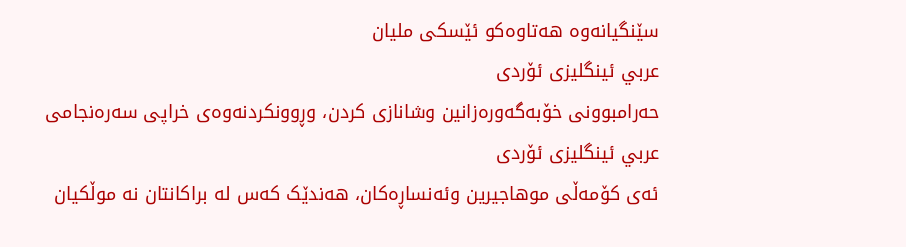سێنگیانەوە هەتاوەکو ئێسکی ملیان
عربي ئینگلیزی ئۆردی
حەرامبوونی خۆبەگەورەزانین وشانازی کردن، وڕوونکردنەوەى خراپی سەرەنجامی
عربي ئینگلیزی ئۆردی
ئەی کۆمەڵی موهاجیرین وئەنساڕەکان، هەندێک کەس لە براکانتان نە موڵکیان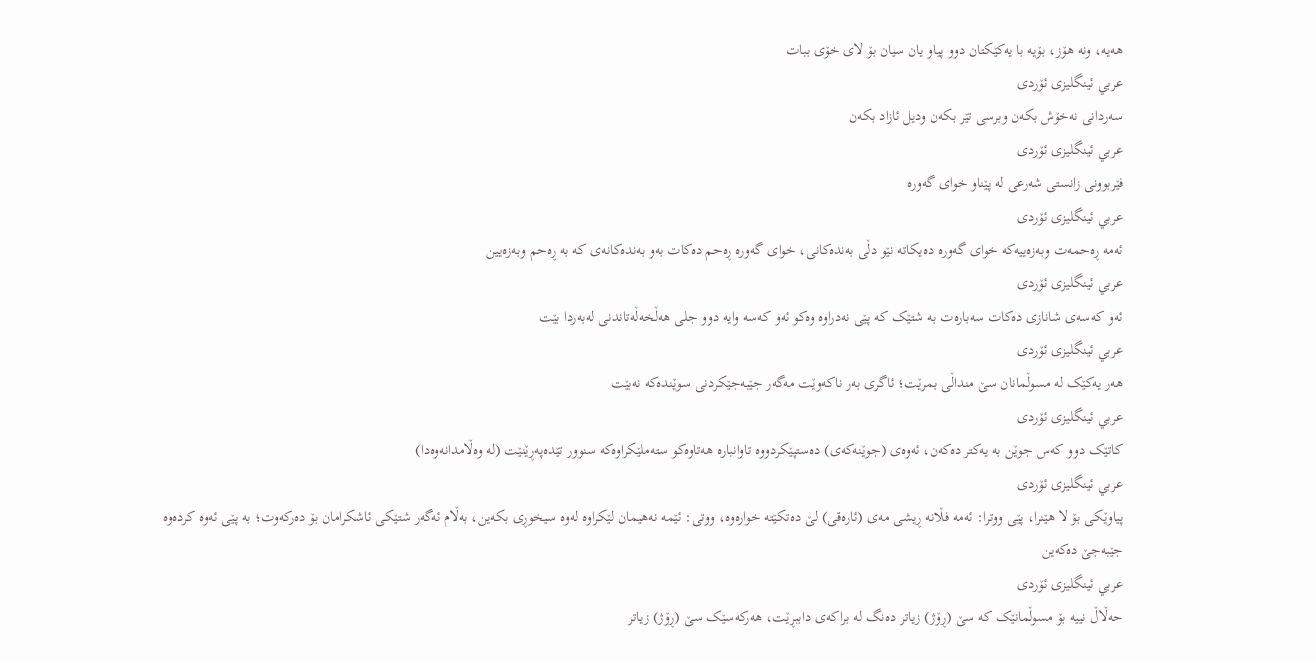هەیە، ونە هۆز، بۆیە با یەکێکتان دوو پیاو یان سیان بۆ لای خۆی ببات
عربي ئینگلیزی ئۆردی
سەردانی نەخۆش بکەن وبرسی تێر بکەن ودیل ئازاد بکەن
عربي ئینگلیزی ئۆردی
فێربوونی زانستی شەرعی لە پێناو خواى گەورە
عربي ئینگلیزی ئۆردی
ئەمە ڕەحمەت وبەزەییەکە خواى گەورە دەیکاتە نێو دڵی بەندەکانی، خواى گەورە ڕەحم دەکات بەو بەندەکانەی کە بە ڕەحم وبەزەیین
عربي ئینگلیزی ئۆردی
ئەو کەسەی شانازی دەکات سەبارەت بە شتێک کە پێی نەدراوە وەکو ئەو کەسە وایە دوو جلی هەڵخەڵەتاندنی لەبەردا بێت
عربي ئینگلیزی ئۆردی
هەر یەکێک لە مسوڵمانان سێ منداڵی بمرێت؛ ئاگری بەر ناکەوێت مەگەر جێبەجێکردنی سوێندەکە نەبێت
عربي ئینگلیزی ئۆردی
کاتێک دوو کەس جوێن بە یەکتر دەکەن، ئەوەى (جوێنەکەى) دەستپێکردووە تاوانبارە هەتاوەکو ستەملێکراوەکە سنوور تێدەپەڕێنێت (لە وەڵامدانەوەدا)
عربي ئینگلیزی ئۆردی
پیاوێکی بۆ لا هێنرا، پێی ووترا: ئەمە فڵانە ڕیشی مەی (ئارەقی) لێ دەتکێتە خوارەوە، ووتی: ئێمە نەهیمان لێکراوە لەوە سیخوڕی بکەین، بەڵام ئەگەر شتێکی ئاشکرامان بۆ دەرکەوت؛ بە پێی ئەوە کردەوە جێبەجێ دەکەین
عربي ئینگلیزی ئۆردی
حەڵاڵ نییە بۆ مسوڵمانێک کە سێ (ڕۆژ) زیاتر دەنگ لە براکەى داببڕێت، هەرکەسێک سێ (ڕۆژ) زیاتر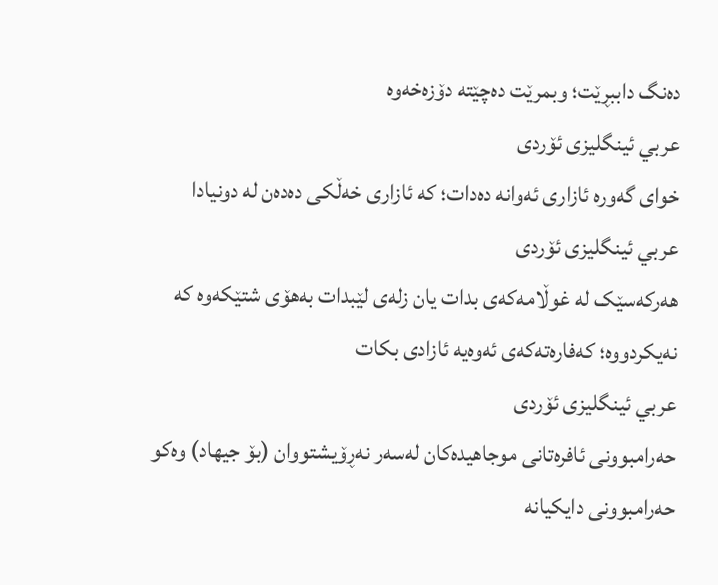دەنگ داببڕێت؛ وبمرێت دەچێتە دۆزەخەوە
عربي ئینگلیزی ئۆردی
خواى گەورە ئازاری ئەوانە دەدات؛ کە ئازاری خەڵکی دەدەن لە دونیادا
عربي ئینگلیزی ئۆردی
هەرکەسێک لە غوڵامەکەى بدات یان زلەى لێبدات بەهۆی شتێکەوە کە نەیکردووە؛ کەفارەتەکەى ئەوەیە ئازادی بکات
عربي ئینگلیزی ئۆردی
حەرامبوونی ئافرەتانى موجاهیدەکان لەسەر نەڕۆیشتووان (بۆ جیهاد) وەکو حەرامبوونی دایکیانە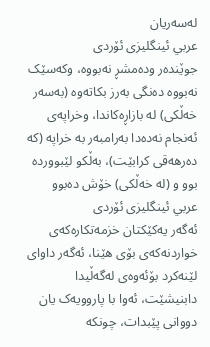لەسەریان
عربي ئینگلیزی ئۆردی
جوێندەر ودەمشڕ نەبووە، وکەسێک نەبووە دەنگی بەرز بکاتەوە (بەسەر خەڵکی) لە بازاڕەکاندا، وخراپەی ئەنجام نەدەدا بەرامبەر بە خراپە (کە دەرهەقی کرابێت)، بەڵکو لێبووردە بوو و (لە خەڵکی) خۆش دەبوو
عربي ئینگلیزی ئۆردی
ئەگەر یەکێکتان خزمەتکارەکەى خواردنەکەى بۆی هێنا، ئەگەر داواى لێنەکرد بۆئەوەی لەگەڵیدا دابنیشێت، ئەوا با پاروویەک یان دووانی پێبدات، چونکە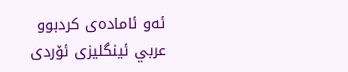ئەو ئامادەى کردبوو
عربي ئینگلیزی ئۆردی